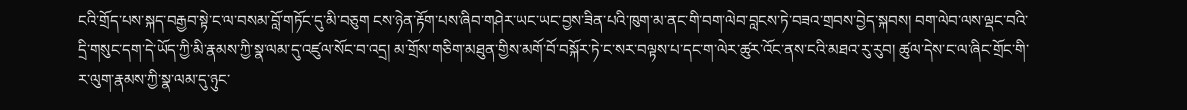ངའི་གྲོད་པས་སྐད་བརྒྱབ་སྟེ་ང་ལ་བསམ་བློ་གཏོང་དུ་མི་བཅུག ངས་ཉེན་རྟོག་པས་ཞིབ་གཤེར་ཡང་ཡང་བྱས་ཟིན་པའི་ཁུག་མ་ནང་གི་བག་ལེབ་བླངས་ཏེ་བཟའ་གྲབས་བྱེད་སྐབས། བག་ལེབ་ལས་ལྡང་བའི་དྲི་གསུང་དག་དེ་ཡོད་ཀྱི་མི་རྣམས་ཀྱི་སྣ་ལམ་དུ་འཛུལ་སོང་བ་འདྲ། མ་གྲོས་གཅིག་མཐུན་གྱིས་མགོ་བོ་བསྐོར་ཏེ་ང་སར་བལྟས་པ་དང་ག་ལེར་ཚུར་འོང་ནས་ངའི་མཐའ་རུ་རུབ། ཚུལ་དེས་ང་ལ་ཞིང་གྲོང་གི་ར་ལུག་རྣམས་ཀྱི་སྣ་ལམ་དུ་ཉུང་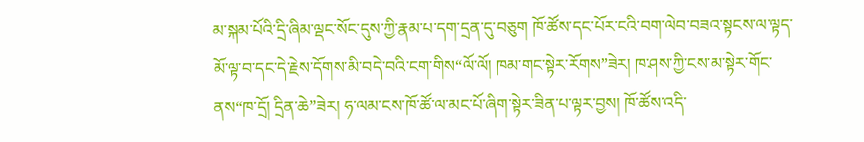མ་སྐམ་པོའི་དྲི་ཞིམ་ལྡང་སོང་དུས་ཀྱི་རྣམ་པ་དག་དྲན་དུ་བཅུག ཁོ་ཚོས་དང་པོར་ངའི་བག་ལེབ་བཟའ་སྟངས་ལ་ལྟད་མོ་ལྟ་བ་དང་དེ་རྗེས་དོགས་མི་བདེ་བའི་ངག་གིས“ལོ་ལོ། ཁམ་གང་སྟེར་རོགས”ཟེར། ཁ་ཤས་ཀྱི་ངས་མ་སྟེར་གོང་ནས“ཁ་དྲོ། དྲིན་ཆེ”ཟེར། ཧ་ལམ་ངས་ཁོ་ཚོ་ལ་མང་པོ་ཞིག་སྟེར་ཟིན་པ་ལྟར་བྱས། ཁོ་ཚོས་འདི་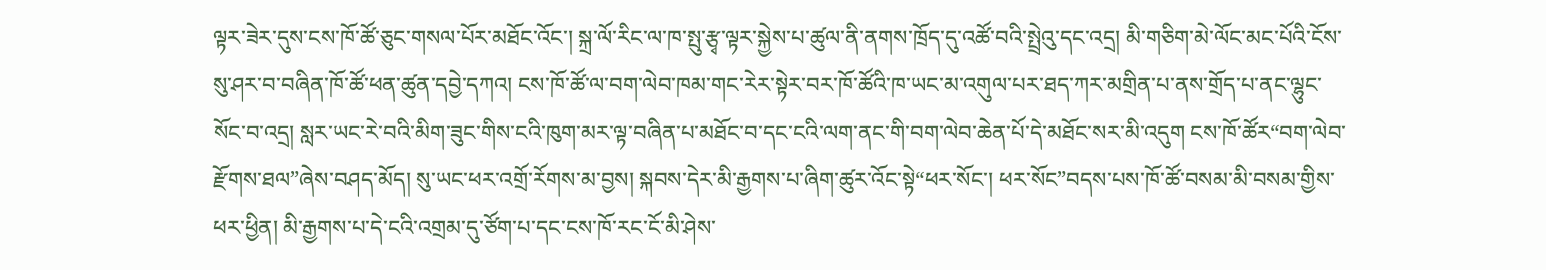ལྟར་ཟེར་དུས་ངས་ཁོ་ཚོ་ཅུང་གསལ་པོར་མཐོང་འོང་། སྐྲ་ལོ་རིང་ལ་ཁ་སྤུ་རྩྭ་ལྟར་སྐྱེས་པ་ཚུལ་ནི་ནགས་ཁྲོད་དུ་འཚོ་བའི་སྤྲེའུ་དང་འདྲ། མི་གཅིག་མེ་ལོང་མང་པོའི་ངོས་སུ་ཤར་བ་བཞིན་ཁོ་ཚོ་ཕན་ཚུན་དབྱེ་དཀའ། ངས་ཁོ་ཚོ་ལ་བག་ལེབ་ཁམ་གང་རེར་སྟེར་བར་ཁོ་ཚོའི་ཁ་ཡང་མ་འགུལ་པར་ཐད་ཀར་མགྲིན་པ་ནས་གྲོད་པ་ནང་ལྷུང་སོང་བ་འདྲ། སླར་ཡང་རེ་བའི་མིག་ཟུང་གིས་ངའི་ཁུག་མར་ལྟ་བཞིན་པ་མཐོང་བ་དང་ངའི་ལག་ནང་གི་བག་ལེབ་ཆེན་པོ་དེ་མཐོང་སར་མི་འདུག ངས་ཁོ་ཚོར“བག་ལེབ་རྫོགས་ཐལ”ཞེས་བཤད་མོད། སུ་ཡང་ཕར་འགྲོ་རོགས་མ་བྱས། སྐབས་དེར་མི་རྒྱགས་པ་ཞིག་ཚུར་འོང་སྟེ“ཕར་སོང་། ཕར་སོང”བདས་པས་ཁོ་ཚོ་བསམ་མི་བསམ་གྱིས་ཕར་ཕྱིན། མི་རྒྱགས་པ་དེ་ངའི་འགྲམ་དུ་ཙོག་པ་དང་ངས་ཁོ་རང་ངོ་མི་ཤེས་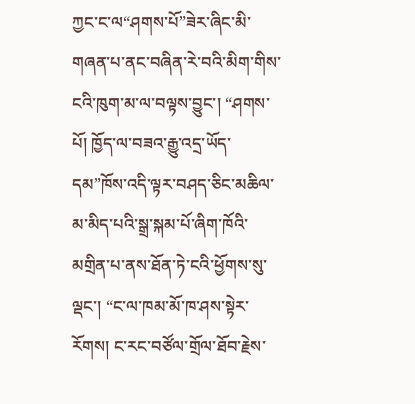ཀྱང་ང་ལ“ཤགས་པོ”ཟེར་ཞིང་མི་གཞན་པ་ནང་བཞིན་རེ་བའི་མིག་གིས་ངའི་ཁུག་མ་ལ་བལྟས་བྱུང་། “ཤགས་པོ། ཁྱོད་ལ་བཟའ་རྒྱུ་འདྲ་ཡོད་དམ”ཁོས་འདི་ལྟར་བཤད་ཅིང་མཆིལ་མ་མིད་པའི་སྒྲ་སྐམ་པོ་ཞིག་ཁོའི་མགྲིན་པ་ནས་ཐོན་ཏེ་ངའི་ཕྱོགས་སུ་ལྡང་། “ང་ལ་ཁམ་མོ་ཁ་ཤས་སྟེར་རོགས། ང་རང་བཙོལ་གྲོལ་ཐོབ་རྗེས་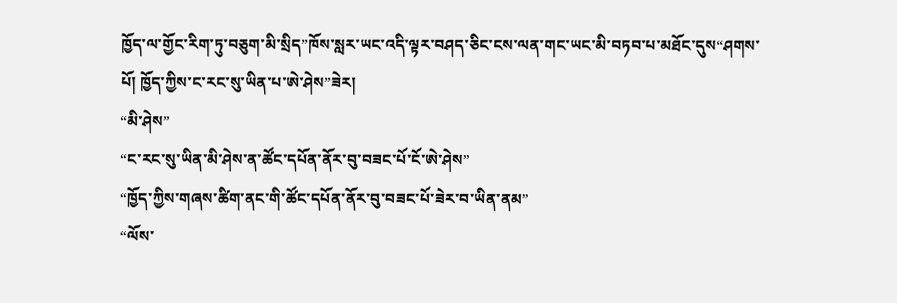ཁྱོད་ལ་གྱོང་རིག་ཏུ་བཅུག་མི་སྲིད”ཁོས་སླར་ཡང་འདི་ལྟར་བཤད་ཅིང་ངས་ལན་གང་ཡང་མི་བཏབ་པ་མཐོང་དུས“ཤགས་པོ། ཁྱོད་ཀྱིས་ང་རང་སུ་ཡིན་པ་ཨེ་ཤེས”ཟེར།
“མི་ཤེས”
“ང་རང་སུ་ཡིན་མི་ཤེས་ན་ཚོང་དཔོན་ནོར་བུ་བཟང་པོ་ངོ་ཨེ་ཤེས”
“ཁྱོད་ཀྱིས་གཞས་ཚིག་ནང་གི་ཚོང་དཔོན་ནོར་བུ་བཟང་པོ་ཟེར་བ་ཡིན་ནམ”
“ལོས་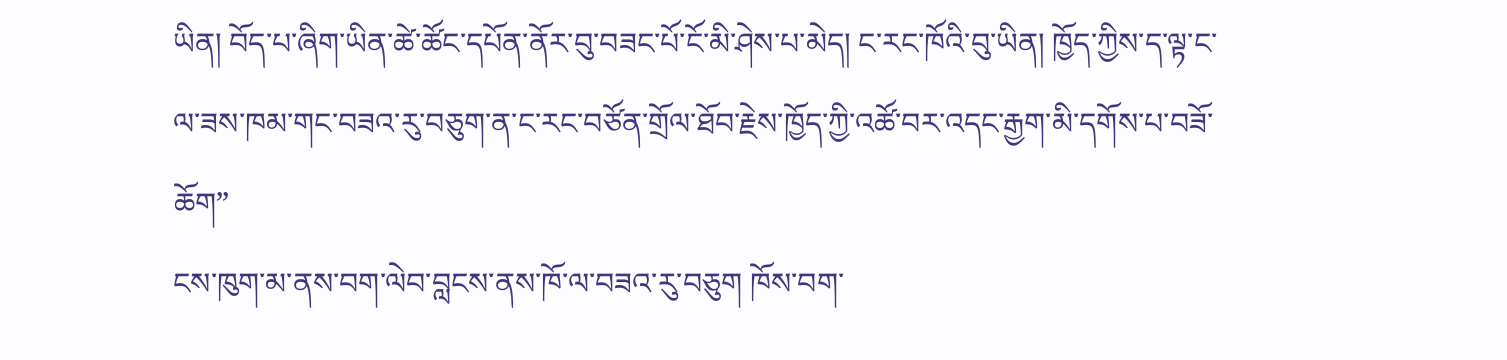ཡིན། བོད་པ་ཞིག་ཡིན་ཚེ་ཚོང་དཔོན་ནོར་བུ་བཟང་པོ་ངོ་མི་ཤེས་པ་མེད། ང་རང་ཁོའི་བུ་ཡིན། ཁྱོད་ཀྱིས་ད་ལྟ་ང་ལ་ཟས་ཁམ་གང་བཟའ་རུ་བཅུག་ན་ང་རང་བཙོན་གྲོལ་ཐོབ་རྗེས་ཁྱོད་ཀྱི་འཚོ་བར་འདང་རྒྱག་མི་དགོས་པ་བཟོ་ཆོག”
ངས་ཁུག་མ་ནས་བག་ལེབ་བླངས་ནས་ཁོ་ལ་བཟའ་རུ་བཅུག ཁོས་བག་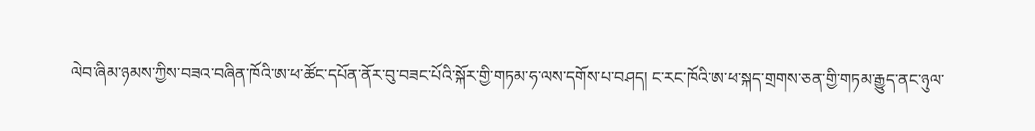ལེབ་ཞིམ་ཉམས་ཀྱིས་བཟའ་བཞིན་ཁོའི་ཨ་ཕ་ཚོང་དཔོན་ནོར་བུ་བཟང་པོའི་སྐོར་གྱི་གཏམ་ཧ་ལས་དགོས་པ་བཤད། ང་རང་ཁོའི་ཨ་ཕ་སྐད་གྲགས་ཅན་གྱི་གཏམ་རྒྱུད་ནང་ཉུལ་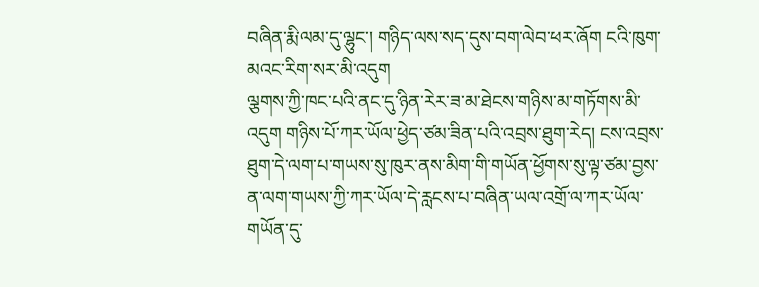བཞིན་རྨི་ལམ་དུ་ལྷུང་། གཉིད་ལས་སད་དུས་བག་ལེབ་ཕར་ཞོག ངའི་ཁུག་མའང་རིག་སར་མི་འདུག
ལྕགས་ཀྱི་ཁང་པའི་ནང་དུ་ཉིན་རེར་ཟ་མ་ཐེངས་གཉིས་མ་གཏོགས་མི་འདུག གཉིས་པོ་ཀར་ཡོལ་ཕྱེད་ཙམ་ཟིན་པའི་འབྲས་ཐུག་རེད། ངས་འབྲས་ཐུག་དེ་ལག་པ་གཡས་སུ་ཁུར་ནས་མིག་གི་གཡོན་ཕྱོགས་སུ་ལྟ་ཙམ་བྱས་ན་ལག་གཡས་ཀྱི་ཀར་ཡོལ་དེ་རླངས་པ་བཞིན་ཡལ་འགྲོ་ལ་ཀར་ཡོལ་གཡོན་དུ་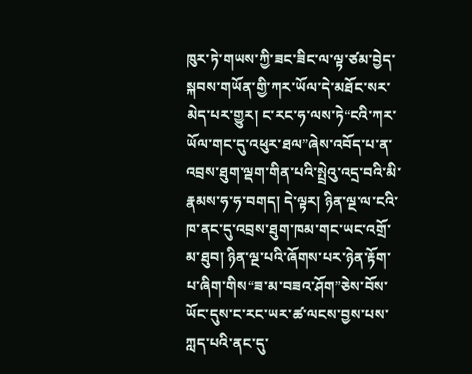ཁུར་ཏེ་གཡས་ཀྱི་ཟང་ཟིང་ལ་ལྟ་ཙམ་བྱེད་སྐབས་གཡོན་གྱི་ཀར་ཡོལ་དེ་མཐོང་སར་མེད་པར་གྱུར། ང་རང་ཧ་ལས་ཏེ“ངའི་ཀར་ཡོལ་གང་དུ་འཕུར་ཐལ”ཞེས་འབོད་པ་ན་འབྲས་ཐུག་ལྡག་གིན་པའི་སྤྲེའུ་འདྲ་བའི་མི་རྣམས་ཧ་ཧ་བགད། དེ་ལྟར། ཉིན་ལྔ་ལ་ངའི་ཁ་ནང་དུ་འབྲས་ཐུག་ཁམ་གང་ཡང་འགྲོ་མ་ཐུབ། ཉིན་ལྔ་པའི་ཞོགས་པར་ཉེན་རྟོག་པ་ཞིག་གིས“ཟ་མ་བཟའ་ཤོག”ཅེས་བོས་ཡོང་དུས་ང་རང་ཡར་ཚ་ལངས་བྱས་པས་ཀླད་པའི་ནང་དུ་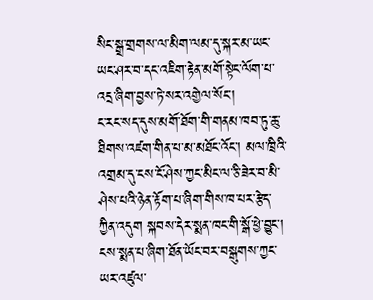སིང་སྒྲ་གྲགས་ལ་མིག་ལམ་དུ་སྐར་མ་ཡང་ཡང་ཤར་བ་དང་འཇིག་རྟེན་མགོ་སྟེང་ལོག་པ་འདྲ་ཞིག་བྱས་ཏེ་སར་འགྱེལ་སོང་།
ང་རང་སད་དུས་མགོ་ཐོག་གི་གནམ་ཁབ་ཏུ་ཆུ་ཐིགས་འཛག་གིན་པ་མ་མཐོང་འོང་། མལ་ཁྲིའི་འགྲམ་དུ་ངས་ངོ་ཤེས་ཀྱང་མིང་ལ་ཅི་ཟེར་བ་མི་ཤེས་པའི་ཉེན་རྟོག་པ་ཞིག་གིས་ཁ་པར་རྩེད་ཀྱིན་འདུག སྐབས་དེར་སྨན་ཁང་གི་སྒོ་ཕྱེ་བྱུང་། ངས་སྨན་པ་ཞིག་ཐོན་ཡོང་བར་བསྒུགས་ཀྱང་ཡར་འཛུལ་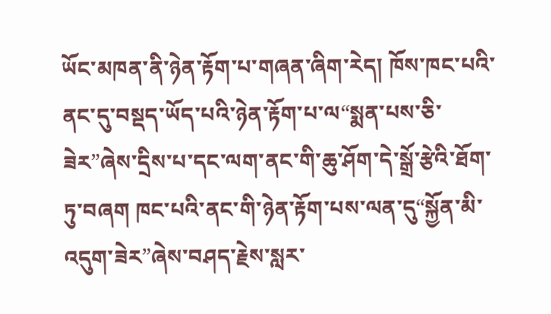ཡོང་མཁན་ནི་ཉེན་རྟོག་པ་གཞན་ཞིག་རེད། ཁོས་ཁང་པའི་ནང་དུ་བསྡད་ཡོད་པའི་ཉེན་རྟོག་པ་ལ“སྨན་པས་ཅི་ཟེར”ཞེས་དྲིས་པ་དང་ལག་ནང་གི་ཆུ་ཤོག་དེ་སྒྲོ་རྩེའི་ཐོག་ཏུ་བཞག ཁང་པའི་ནང་གི་ཉེན་རྟོག་པས་ལན་དུ“སྐྱོན་མི་འདུག་ཟེར”ཞེས་བཤད་རྗེས་སླར་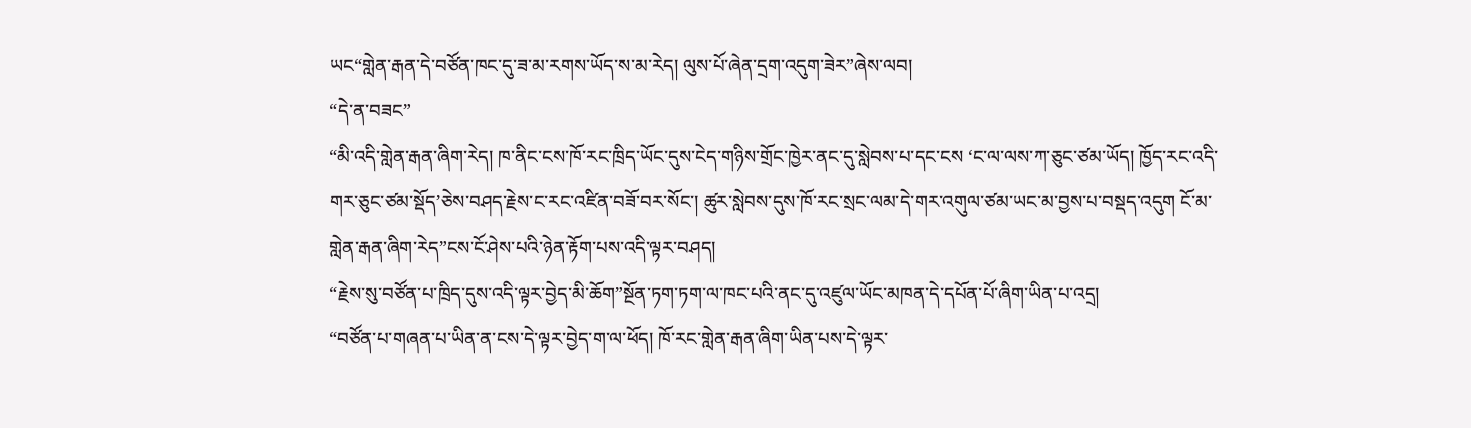ཡང“གླེན་རྒན་དེ་བཙོན་ཁང་དུ་ཟ་མ་རགས་ཡོད་ས་མ་རེད། ལུས་པོ་ཞེན་དྲག་འདུག་ཟེར”ཞེས་ལབ།
“དེ་ན་བཟང”
“མི་འདི་གླེན་རྒན་ཞིག་རེད། ཁ་ནིང་ངས་ཁོ་རང་ཁྲིད་ཡོང་དུས་ངེད་གཉིས་གྲོང་ཁྱེར་ནང་དུ་སླེབས་པ་དང་ངས ‘ང་ལ་ལས་ཀ་ཅུང་ཙམ་ཡོད། ཁྱོད་རང་འདི་གར་ཅུང་ཙམ་སྡོད’ཅེས་བཤད་རྗེས་ང་རང་འཛིན་བཟོ་བར་སོང་། ཚུར་སླེབས་དུས་ཁོ་རང་སྲང་ལམ་དེ་གར་འགུལ་ཙམ་ཡང་མ་བྱས་པ་བསྡད་འདུག ངོ་མ་གླེན་རྒན་ཞིག་རེད”ངས་ངོ་ཤེས་པའི་ཉེན་རྟོག་པས་འདི་ལྟར་བཤད།
“རྗེས་སུ་བཙོན་པ་ཁྲིད་དུས་འདི་ལྟར་བྱེད་མི་ཆོག”སྔོན་ཏག་ཏག་ལ་ཁང་པའི་ནང་དུ་འཛུལ་ཡོང་མཁན་དེ་དཔོན་པོ་ཞིག་ཡིན་པ་འདྲ།
“བཙོན་པ་གཞན་པ་ཡིན་ན་ངས་དེ་ལྟར་བྱེད་ག་ལ་ཕོད། ཁོ་རང་གླེན་རྒན་ཞིག་ཡིན་པས་དེ་ལྟར་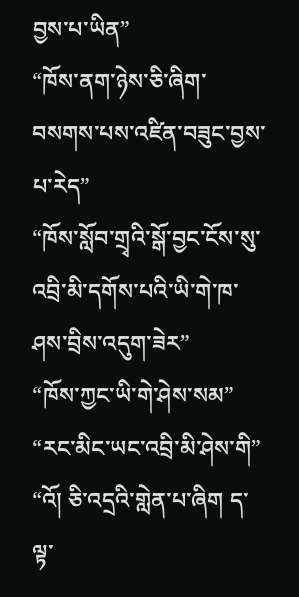བྱས་པ་ཡིན”
“ཁོས་ནག་ཉེས་ཅི་ཞིག་བསགས་པས་འཛིན་བཟུང་བྱས་པ་རེད”
“ཁོས་སློབ་གྲྭའི་སྒོ་བྱང་ངོས་སུ་འབྲི་མི་དགོས་པའི་ཡི་གེ་ཁ་ཤས་བྲིས་འདུག་ཟེར”
“ཁོས་ཀྱང་ཡི་གེ་ཤེས་སམ”
“རང་མིང་ཡང་འབྲི་མི་ཤེས་གི”
“འོ། ཅི་འདྲའི་གླེན་པ་ཞིག ད་ལྟ་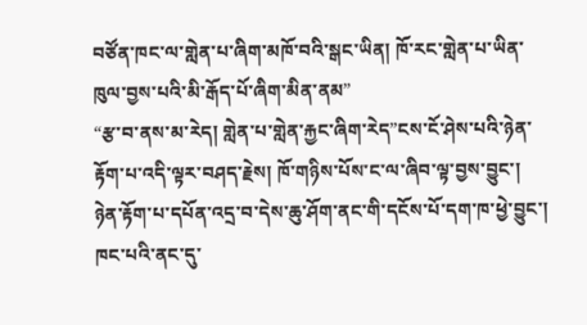བཙོན་ཁང་ལ་གླེན་པ་ཞིག་མཁོ་བའི་སྒང་ཡིན། ཁོ་རང་གླེན་པ་ཡིན་ཁུལ་བྱས་པའི་མི་རྒོད་པོ་ཞིག་མིན་ནམ”
“རྩ་བ་ནས་མ་རེད། གླེན་པ་གླེན་རྐྱང་ཞིག་རེད”ངས་ངོ་ཤེས་པའི་ཉེན་རྟོག་པ་འདི་ལྟར་བཤད་རྗེས། ཁོ་གཉིས་པོས་ང་ལ་ཞིབ་ལྟ་བྱས་བྱུང་།
ཉེན་རྟོག་པ་དཔོན་འདྲ་བ་དེས་ཆུ་ཤོག་ནང་གི་དངོས་པོ་དག་ཁ་ཕྱེ་བྱུང་། ཁང་པའི་ནང་དུ་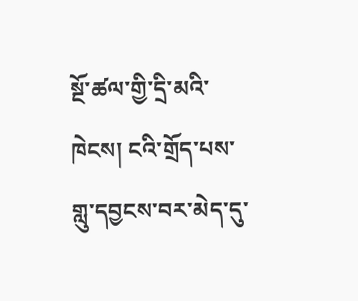སྔོ་ཚལ་གྱི་དྲི་མའི་ཁེངས། ངའི་གྲོད་པས་གླུ་དབྱངས་བར་མེད་དུ་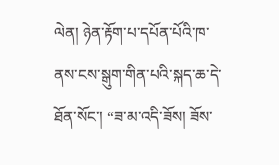ལེན། ཉེན་རྟོག་པ་དཔོན་པོའི་ཁ་ནས་ངས་སྒུག་གིན་པའི་སྐད་ཆ་དེ་ཐོན་སོང་། “ཟ་མ་འདི་ཟོས། ཟོས་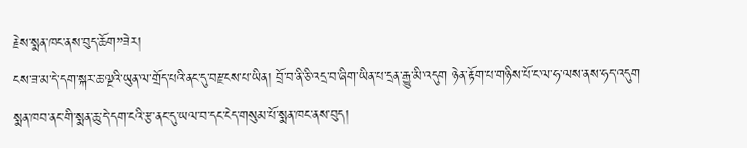རྗེས་སྨན་ཁང་ནས་བུད་ཆོག”ཟེར།
ངས་ཟ་མ་དེ་དག་སྐར་ཆ་ལྔའི་ཡུན་ལ་གྲོད་པའི་ནང་དུ་བརྫངས་པ་ཡིན། བྲོ་བ་ནི་ཅི་འདྲ་བ་ཞིག་ཡིན་པ་དྲན་རྒྱུ་མི་འདུག ཉེན་རྟོག་པ་གཉིས་པོ་ང་ལ་ཧ་ལས་ནས་ཧད་འདུག
སྨན་ཁབ་ནང་གི་སྨན་ཆུ་དེ་དག་ངའི་རྩ་ནང་དུ་ཡལ་བ་དང་ངེད་གསུམ་པོ་སྨན་ཁང་ནས་བུད།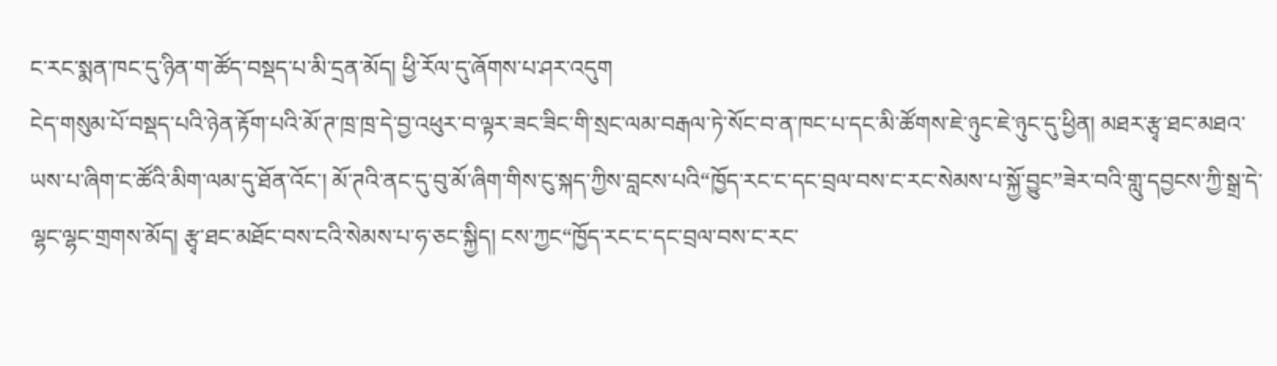ང་རང་སྨན་ཁང་དུ་ཉིན་ག་ཚོད་བསྡད་པ་མི་དྲན་མོད། ཕྱི་རོལ་དུ་ཞོགས་པ་ཤར་འདུག
ངེད་གསུམ་པོ་བསྡད་པའི་ཉེན་རྟོག་པའི་མོ་ཊ་ཁྲ་ཁྲ་དེ་བྱ་འཕུར་བ་ལྟར་ཟང་ཟིང་གི་སྲང་ལམ་བརྒལ་ཏེ་སོང་བ་ན་ཁང་པ་དང་མི་ཚོགས་ཇེ་ཉུང་ཇེ་ཉུང་དུ་ཕྱིན། མཐར་རྩྭ་ཐང་མཐའ་ཡས་པ་ཞིག་ང་ཚོའི་མིག་ལམ་དུ་ཐོན་འོང་། མོ་ཊའི་ནང་དུ་བུ་མོ་ཞིག་གིས་ངུ་སྐད་ཀྱིས་བླངས་པའི“ཁྱོད་རང་ང་དང་བྲལ་བས་ང་རང་སེམས་པ་སྐྱོ་བྱུང”ཟེར་བའི་གླུ་དབྱངས་ཀྱི་སྒྲ་དེ་ལྷང་ལྷང་གྲགས་མོད། རྩྭ་ཐང་མཐོང་བས་ངའི་སེམས་པ་ཧ་ཅང་སྐྱིད། ངས་ཀྱང“ཁྱོད་རང་ང་དང་བྲལ་བས་ང་རང་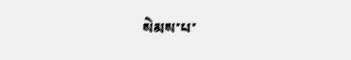སེམས་པ་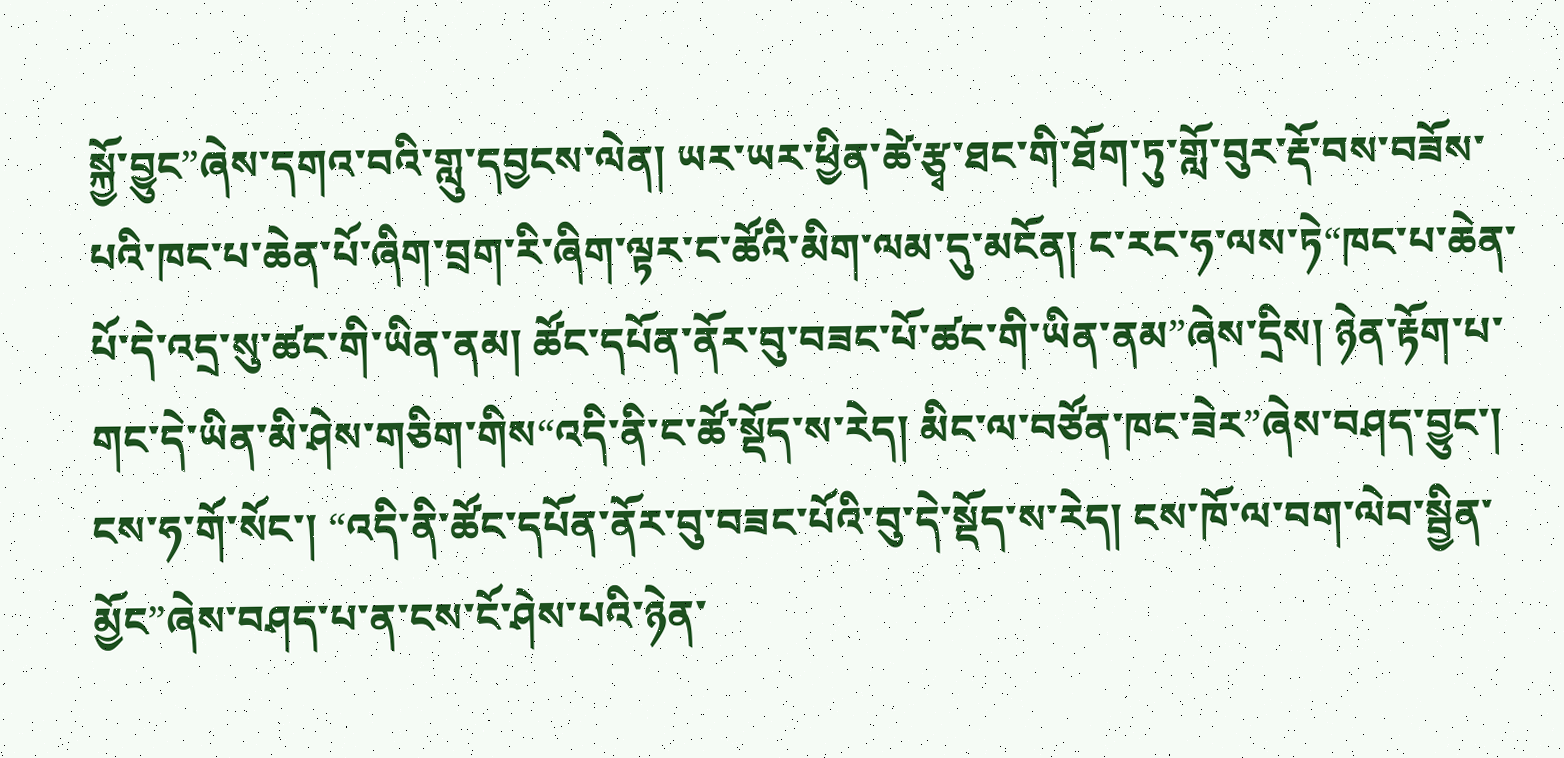སྐྱོ་བྱུང”ཞེས་དགའ་བའི་གླུ་དབྱངས་ལེན། ཡར་ཡར་ཕྱིན་ཚེ་རྩྭ་ཐང་གི་ཐོག་ཏུ་གློ་བུར་རྡོ་བས་བཟོས་པའི་ཁང་པ་ཆེན་པོ་ཞིག་བྲག་རི་ཞིག་ལྟར་ང་ཚོའི་མིག་ལམ་དུ་མངོན། ང་རང་ཧ་ལས་ཏེ“ཁང་པ་ཆེན་པོ་དེ་འདྲ་སུ་ཚང་གི་ཡིན་ནམ། ཚོང་དཔོན་ནོར་བུ་བཟང་པོ་ཚང་གི་ཡིན་ནམ”ཞེས་དྲིས། ཉེན་རྟོག་པ་གང་དེ་ཡིན་མི་ཤེས་གཅིག་གིས“འདི་ནི་ང་ཚོ་སྡོད་ས་རེད། མིང་ལ་བཙོན་ཁང་ཟེར”ཞེས་བཤད་བྱུང་། ངས་ཧ་གོ་སོང་། “འདི་ནི་ཚོང་དཔོན་ནོར་བུ་བཟང་པོའི་བུ་དེ་སྡོད་ས་རེད། ངས་ཁོ་ལ་བག་ལེབ་སྦྱིན་མྱོང”ཞེས་བཤད་པ་ན་ངས་ངོ་ཤེས་པའི་ཉེན་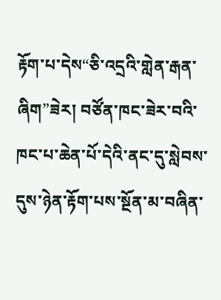རྟོག་པ་དེས“ཅི་འདྲའི་གླེན་རྒན་ཞིག”ཟེར། བཙོན་ཁང་ཟེར་བའི་ཁང་པ་ཆེན་པོ་དེའི་ནང་དུ་སླེབས་དུས་ཉེན་རྟོག་པས་སྔོན་མ་བཞིན་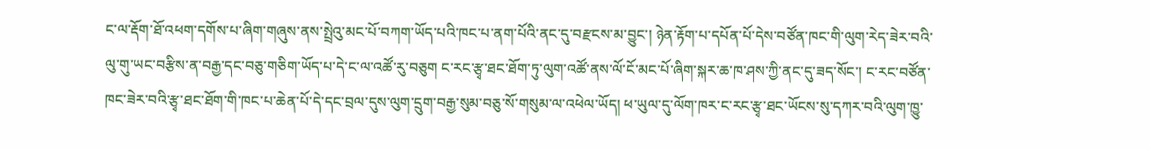ང་ལ་རྡོག་ཐོ་འཕག་དགོས་པ་ཞིག་གཞུས་ནས་སྤྲེའུ་མང་པོ་བཀག་ཡོད་པའི་ཁང་པ་ནག་པོའི་ནང་དུ་བརྫངས་མ་བྱུང་། ཉེན་རྟོག་པ་དཔོན་པོ་དེས་བཙོན་ཁང་གི་ལུག་རེད་ཟེར་བའི་ལུ་གུ་ཡང་བརྩིས་ན་བརྒྱ་དང་བཅུ་གཅིག་ཡོད་པ་དེ་ང་ལ་འཚོ་རུ་བཅུག ང་རང་རྩྭ་ཐང་ཐོག་ཏུ་ལུག་འཚོ་ནས་ལོ་ངོ་མང་པོ་ཞིག་སྐར་ཆ་ཁ་ཤས་ཀྱི་ནང་དུ་ཟད་སོང་། ང་རང་བཙོན་ཁང་ཟེར་བའི་རྩྭ་ཐང་ཐོག་གི་ཁང་པ་ཆེན་པོ་དེ་དང་བྲལ་དུས་ལུག་དྲུག་བརྒྱ་སུམ་བཅུ་སོ་གསུམ་ལ་འཕེལ་ཡོད། ཕ་ཡུལ་དུ་ལོག་ཁར་ང་རང་རྩྭ་ཐང་ཡོངས་སུ་དཀར་བའི་ལུག་ཁྱུ་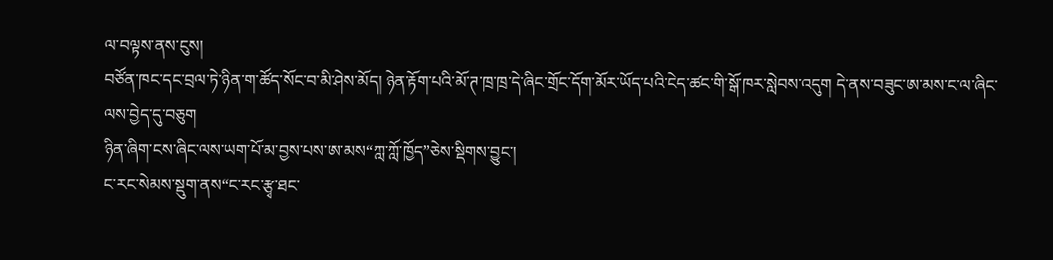ལ་བལྟས་ནས་ངུས།
བཙོན་ཁང་དང་བྲལ་ཏེ་ཉིན་ག་ཚོད་སོང་བ་མི་ཤེས་མོད། ཉེན་རྟོག་པའི་མོ་ཊ་ཁྲ་ཁྲ་དེ་ཞིང་གྲོང་དོག་མོར་ཡོད་པའི་ངེད་ཚང་གི་སྒོ་ཁར་སླེབས་འདུག དེ་ནས་བཟུང་ཨ་མས་ང་ལ་ཞིང་ལས་བྱེད་དུ་བཅུག
ཉིན་ཞིག་ངས་ཞིང་ལས་ཡག་པོ་མ་བྱས་པས་ཨ་མས“ཀླ་ཀློ་ཁྱོད”ཅེས་སྡིགས་བྱུང་།
ང་རང་སེམས་སྡུག་ནས“ང་རང་རྩྭ་ཐང་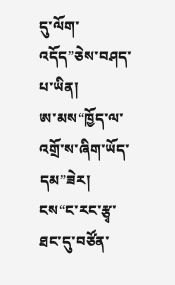དུ་ལོག་འདོད”ཅེས་བཤད་པ་ཡིན།
ཨ་མས“ཁྱོད་ལ་འགྲོ་ས་ཞིག་ཡོད་དམ”ཟེར།
ངས“ང་རང་རྩྭ་ཐང་དུ་བཙོན་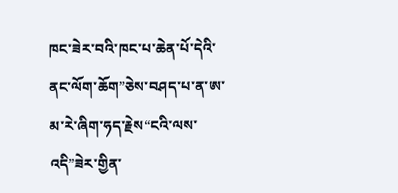ཁང་ཟེར་བའི་ཁང་པ་ཆེན་པོ་དེའི་ནང་ལོག་ཆོག”ཅེས་བཤད་པ་ན་ཨ་མ་རེ་ཞིག་ཧད་རྗེས“ངའི་ལས་འདི”ཟེར་གྱིན་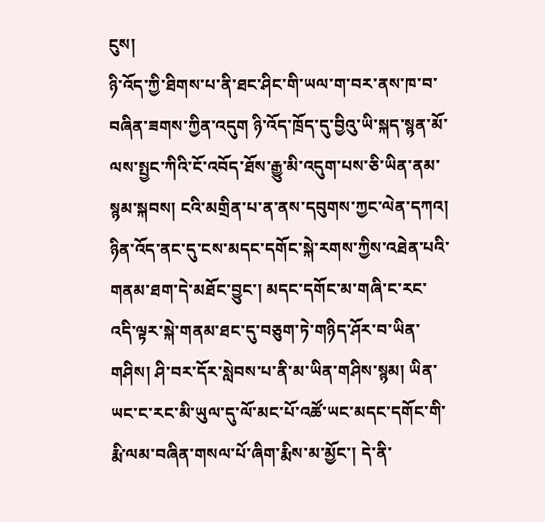ངུས།
ཉི་འོད་ཀྱི་ཐིགས་པ་ནི་ཐང་ཤིང་གི་ཡལ་ག་བར་ནས་ཁ་བ་བཞིན་ཟགས་ཀྱིན་འདུག ཉི་འོད་ཁྲོད་དུ་བྱིའུ་ཡི་སྐད་སྙན་མོ་ལས་སྤྱང་ཀིའི་ངོ་འབོད་ཐོས་རྒྱུ་མི་འདུག་པས་ཅི་ཡིན་ནམ་སྙམ་སྐབས། ངའི་མགྲིན་པ་ན་ནས་དབུགས་ཀྱང་ལེན་དཀའ། ཉིན་འོད་ནང་དུ་ངས་མདང་དགོང་སྐེ་རགས་ཀྱིས་འཐེན་པའི་གནམ་ཐག་དེ་མཐོང་བྱུང་། མདང་དགོང་མ་གཞི་ང་རང་འདི་ལྟར་སྐེ་གནམ་ཐང་དུ་བཅུག་ཏེ་གཉིད་ཤོར་བ་ཡིན་གཤིས། ཤི་བར་དོར་སླེབས་པ་ནི་མ་ཡིན་གཤིས་སྙམ། ཡིན་ཡང་ང་རང་མི་ཡུལ་དུ་ལོ་མང་པོ་འཚོ་ཡང་མདང་དགོང་གི་རྨི་ལམ་བཞིན་གསལ་པོ་ཞིག་རྨིས་མ་མྱོང་། དེ་ནི་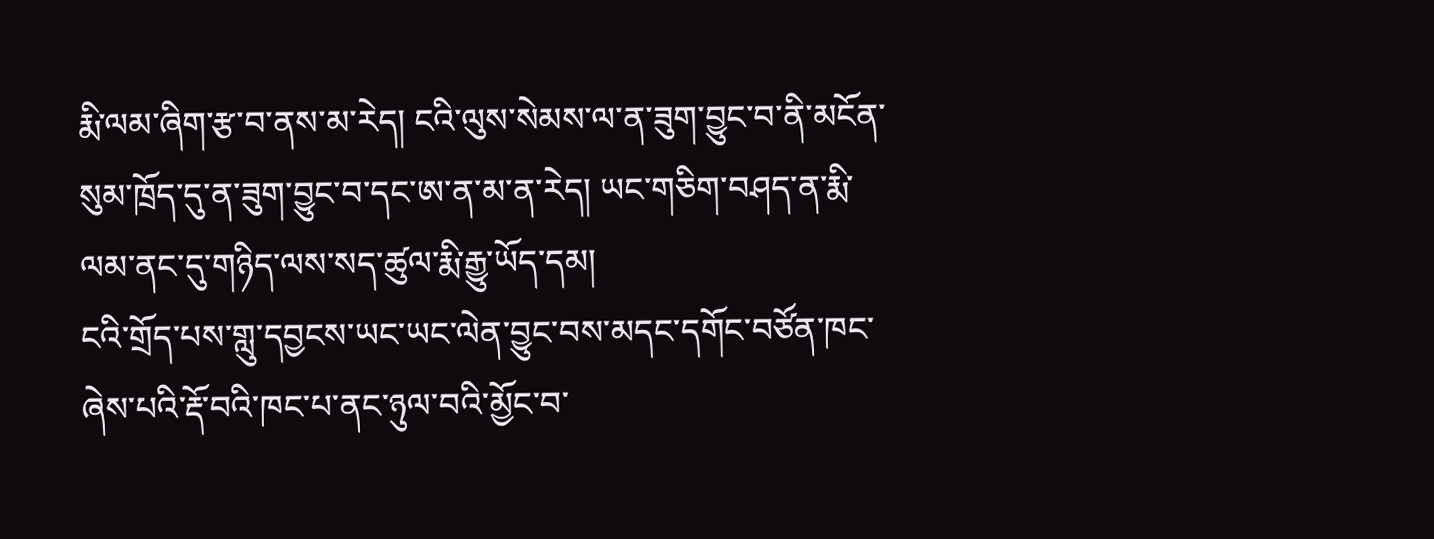རྨི་ལམ་ཞིག་རྩ་བ་ནས་མ་རེད། ངའི་ལུས་སེམས་ལ་ན་ཟུག་བྱུང་བ་ནི་མངོན་སུམ་ཁྲོད་དུ་ན་ཟུག་བྱུང་བ་དང་ཨ་ན་མ་ན་རེད། ཡང་གཅིག་བཤད་ན་རྨི་ལམ་ནང་དུ་གཉིད་ལས་སད་ཚུལ་རྨི་རྒྱུ་ཡོད་དམ།
ངའི་གྲོད་པས་གླུ་དབྱངས་ཡང་ཡང་ལེན་བྱུང་བས་མདང་དགོང་བཙོན་ཁང་ཞེས་པའི་རྡོ་བའི་ཁང་པ་ནང་ཉུལ་བའི་མྱོང་བ་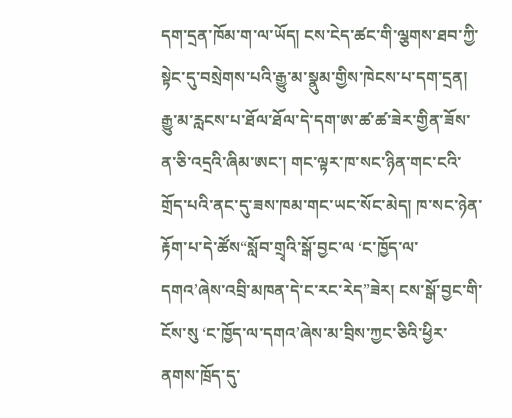དག་དྲན་ཁོམ་ག་ལ་ཡོད། ངས་ངེད་ཚང་གི་ལྕགས་ཐབ་ཀྱི་སྟེང་དུ་བསྲེགས་པའི་རྒྱུ་མ་སྣུམ་གྱིས་ཁེངས་པ་དག་དྲན། རྒྱུ་མ་རླངས་པ་ཐོལ་ཐོལ་དེ་དག་ཨ་ཚ་ཚ་ཟེར་གྱིན་ཟོས་ན་ཅི་འདྲའི་ཞིམ་ཨང་། གང་ལྟར་ཁ་སང་ཉིན་གང་ངའི་གྲོད་པའི་ནང་དུ་ཟས་ཁམ་གང་ཡང་སོང་མེད། ཁ་སང་ཉེན་རྟོག་པ་དེ་ཚོས“སློབ་གྲྭའི་སྒོ་བྱང་ལ ‘ང་ཁྱོད་ལ་དགའ’ཞེས་འབྲི་མཁན་དེ་ང་རང་རེད”ཟེར། ངས་སྒོ་བྱང་གི་ངོས་སུ ‘ང་ཁྱོད་ལ་དགའ’ཞེས་མ་བྲིས་ཀྱང་ཅིའི་ཕྱིར་ནགས་ཁྲོད་དུ་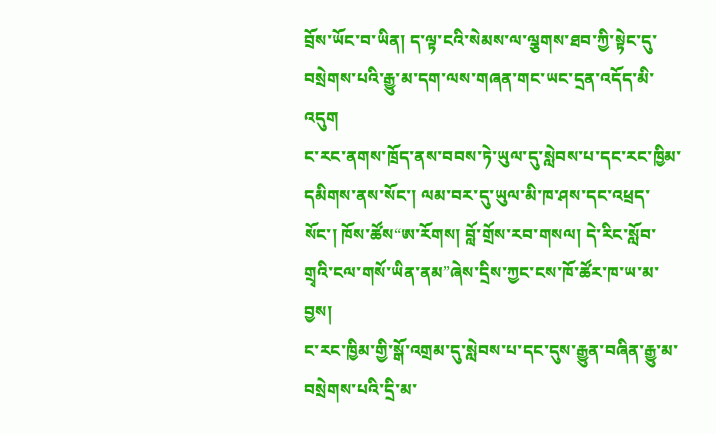བྲོས་ཡོང་བ་ཡིན། ད་ལྟ་ངའི་སེམས་ལ་ལྕགས་ཐབ་ཀྱི་སྟེང་དུ་བསྲེགས་པའི་རྒྱུ་མ་དག་ལས་གཞན་གང་ཡང་དྲན་འདོད་མི་འདུག
ང་རང་ནགས་ཁྲོད་ནས་བབས་ཏེ་ཡུལ་དུ་སླེབས་པ་དང་རང་ཁྱིམ་དམིགས་ནས་སོང་། ལམ་བར་དུ་ཡུལ་མི་ཁ་ཤས་དང་འཕྲད་སོང་། ཁོས་ཚོས“ཨ་རོགས། བློ་གྲོས་རབ་གསལ། དེ་རིང་སློབ་གྲྭའི་ངལ་གསོ་ཡིན་ནམ”ཞེས་དྲིས་ཀྱང་ངས་ཁོ་ཚོར་ཁ་ཡ་མ་བྱས།
ང་རང་ཁྱིམ་གྱི་སྒོ་འགྲམ་དུ་སླེབས་པ་དང་དུས་རྒྱུན་བཞིན་རྒྱུ་མ་བསྲེགས་པའི་དྲི་མ་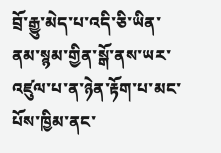བྲོ་རྒྱུ་མེད་པ་འདི་ཅི་ཡིན་ནམ་སྙམ་གྱིན་སྒོ་ནས་ཡར་འཛུལ་པ་ན་ཉེན་རྟོག་པ་མང་པོས་ཁྱིམ་ནང་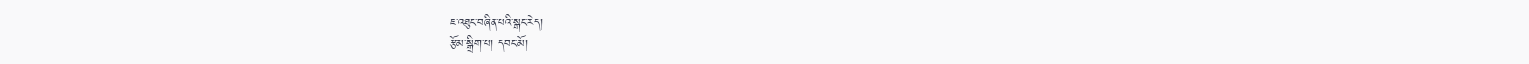ཇ་འཐུང་བཞིན་པའི་སྒང་རེད།
རྩོམ་སྒྲིག་པ། དབང་མོ།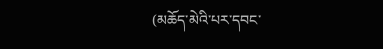(མཆོད་མེའི་པར་དབང་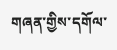གཞན་གྱིས་དགོལ་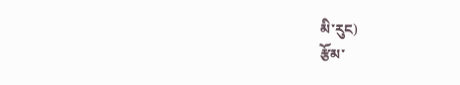མི་རུང)
རྩོམ་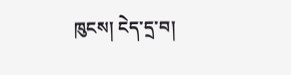ཁུངས། ངེད་དྲ་བ།